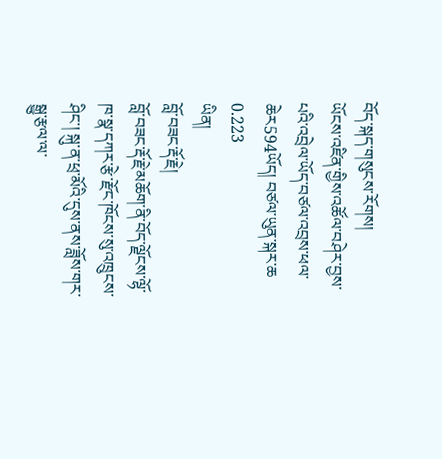བོད་སྐད་གསུངས་རོགས།
ཡོངས་འཛིན་གྱིས་འཚོལ་བཤེར་བྱས་པའི་འབྲེལ་ཡོད་བཙལ་འབྲས་ཕལ་ཆེར594ཡོད། བཙལ་ཡུན་སྐར་ཆ 0.223
ཡིན།
བློ་བཟང་རྡོ་རྗེ།
བློ་བཟང་རྡོ་རྗེ་མཆོག་ནི་བོད་ལྗོངས་ལྷོ་ཁ་སྣ་དཀར་རྩེ་རྫོང་ཁོངས་སུ་འཁྲུངས་ཤིང་། སྐུ་ན་ཕྲ་མོའི་དུས་ནས་ཟློས་གར་སྒྱུ་རྩལ་ལ་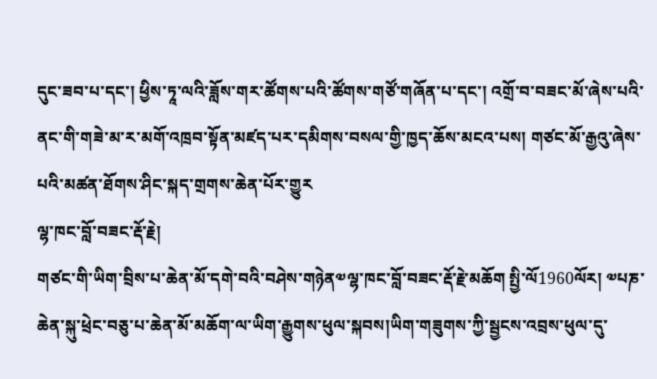དུང་ཟབ་པ་དང་། ཕྱིས་ཏཱ་ལའི་ཟློས་གར་ཚོགས་པའི་ཚོགས་གཙོ་གཞོན་པ་དང་། འགྲོ་བ་བཟང་མོ་ཞེས་པའི་ནང་གི་གཟེ་མ་ར་མགོ་འཁྲབ་སྟོན་མཛད་པར་དམིགས་བསལ་གྱི་ཁྱད་ཆོས་མངའ་པས། གཙང་མོ་རྒྱའུ་ཞེས་པའི་མཚན་ཐོགས་ཤིང་སྐད་གྲགས་ཆེན་པོར་གྱུར
ལྷ་ཁང་བློ་བཟང་རྡོ་རྗེ།
གཙང་གི་ཡིག་བྲིས་པ་ཆེན་མོ་དགེ་བའི་བཤེས་གཉེན༧ལྷ་ཁང་བློ་བཟང་རྡོ་རྗེ་མཆོག སྤྱི་ལོ1960ལོར། ༧པཎ་ཆེན་སྐུ་ཕྲེང་བཅུ་པ་ཆེན་མོ་མཆོག་ལ་ཡིག་རྒྱུགས་ཕུལ་སྐབས།ཡིག་གཟུགས་ཀྱི་སྦྱངས་འབྲས་ཕུལ་དུ་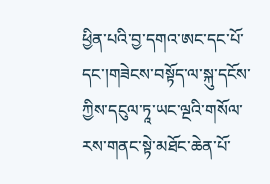ཕྱིན་པའི་བྱ་དགའ་ཨང་དང་པོ་དང་།གཟེངས་བསྟོད་ལ་སྐུ་དངོས་ཀྱིས་དངུལ་ཏཱ་ཡང་ལྔའི་གསོལ་རས་གནང་སྟེ་མཐོང་ཆེན་པོ་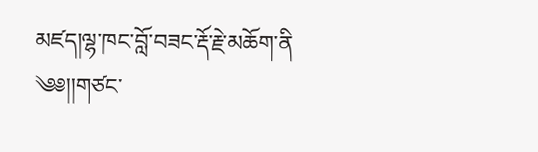མཛད།ལྷ་ཁང་བློ་བཟང་རྡོ་རྗེ་མཆོག་ནི
༄༅།།གཙང་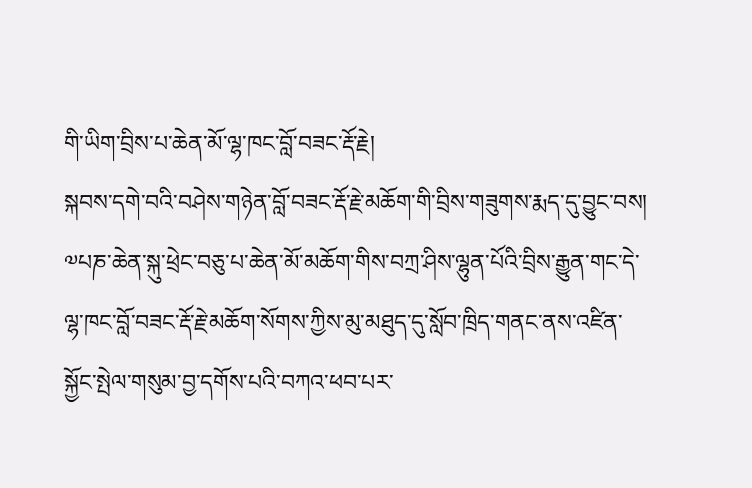གི་ཡིག་བྲིས་པ་ཆེན་མོ་ལྷ་ཁང་བློ་བཟང་རྡོ་རྗེ།
སྐབས་དགེ་བའི་བཤེས་གཉེན་བློ་བཟང་རྡོ་རྗེ་མཆོག་གི་བྲིས་གཟུགས་རྨད་དུ་བྱུང་བས། ༧པཎ་ཆེན་སྐུ་ཕྲེང་བཅུ་པ་ཆེན་མོ་མཆོག་གིས་བཀྲ་ཤིས་ལྷུན་པོའི་བྲིས་རྒྱུན་གང་དེ་ལྷ་ཁང་བློ་བཟང་རྡོ་རྗེ་མཆོག་སོགས་ཀྱིས་མུ་མཐུད་དུ་སློབ་ཁྲིད་གནང་ནས་འཛིན་སྐྱོང་སྤེལ་གསུམ་བྱ་དགོས་པའི་བཀའ་ཕབ་པར་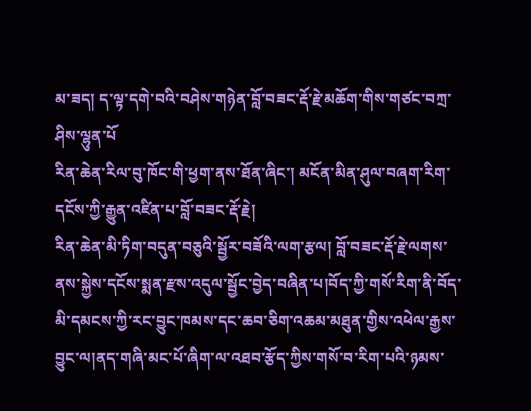མ་ཟད། ད་ལྟ་དགེ་བའི་བཤེས་གཉེན་བློ་བཟང་རྡོ་རྗེ་མཆོག་གིས་གཙང་བཀྲ་ཤིས་ལྷུན་པོ
རིན་ཆེན་རིལ་བུ་ཁོང་གི་ཕྱག་ནས་ཐོན་ཞིང་། མངོན་མིན་ཤུལ་བཞག་རིག་དངོས་ཀྱི་རྒྱུན་འཛིན་པ་བློ་བཟང་རྡོ་རྗེ།
རིན་ཆེན་མི་ཏིག་བདུན་བཅུའི་སྦྱོར་བཟོའི་ལག་རྩལ། བློ་བཟང་རྡོ་རྗེ་ལགས་ནས་སྐྱེས་དངོས་སྨན་རྫས་འདུལ་སྦྱོང་བྱེད་བཞིན་པ།བོད་ཀྱི་གསོ་རིག་ནི་བོད་མི་དམངས་ཀྱི་རང་བྱུང་ཁམས་དང་ཆབ་ཅིག་འཆམ་མཐུན་གྱིས་འཕེལ་རྒྱས་བྱུང་ལ།ནད་གཞི་མང་པོ་ཞིག་ལ་འཐབ་རྩོད་ཀྱིས་གསོ་བ་རིག་པའི་ཉམས་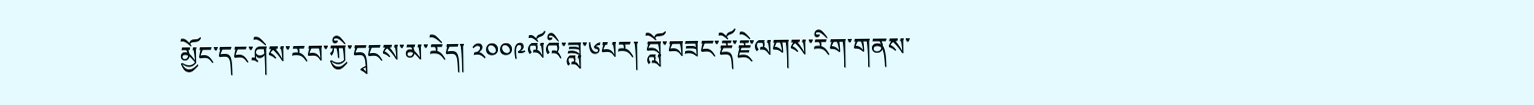མྱོང་དང་ཤེས་རབ་ཀྱི་དྭངས་མ་རེད། ༢༠༠༩ལོའི་ཟླ་༦པར། བློ་བཟང་རྡོ་རྗེ་ལགས་རིག་གནས་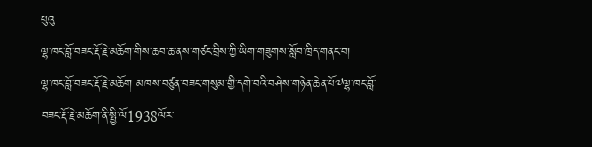པུའུ
ལྷ་ཁང་བློ་བཟང་རྡོ་རྗེ་མཆོག་གིས་ཆབ་ཆ་ནས་གཙང་བྲིས་ཀྱི་ཡིག་གཟུགས་སློབ་ཁྲིད་གནང་བ།
ལྷ་ཁང་བློ་བཟང་རྡོ་རྗེ་མཆོག མཁས་བཙུན་བཟང་གསུམ་གྱི་དགེ་བའི་བཤེས་གཉེན་ཆེན་པོ༧ལྷ་ཁང་བློ་བཟང་རྡོ་རྗེ་མཆོག་ནི་སྤྱི་ལོ1938ལོར་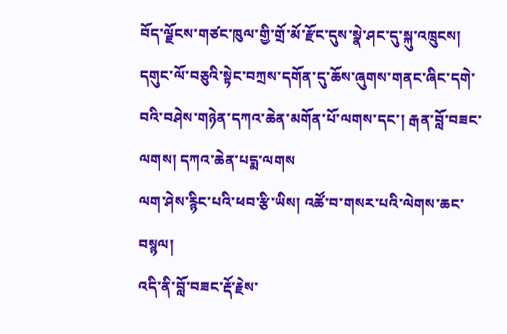བོད་ལྗོངས་གཙང་ཁུལ་གྱི་གྲོ་མོ་རྫོང་དུས་སྣེ་ཤང་དུ་སྐུ་འཁྲུངས། དགུང་ལོ་བཅུའི་སྟེང་བཀྲས་དགོན་དུ་ཆོས་ཞུགས་གནང་ཞིང་དགེ་བའི་བཤེས་གཉེན་དཀའ་ཆེན་མགོན་པོ་ལགས་དང་། རྒན་བློ་བཟང་ལགས། དཀའ་ཆེན་པདྨ་ལགས
ལག་ཤེས་རྙིང་པའི་ཕབ་རྩི་ཡིས། འཚོ་བ་གསར་པའི་ལེགས་ཆང་བསྙལ།
འདི་ནི་བློ་བཟང་རྡོ་རྗེས་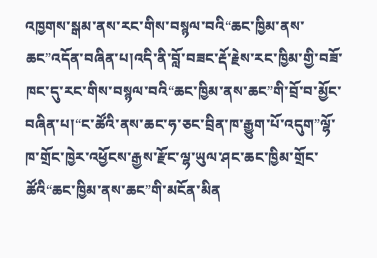འཁྱགས་སྒམ་ནས་རང་གིས་བསྙལ་བའི“ཆང་ཁྱིམ་ནས་ཆང”འདོན་བཞིན་པ།འདི་ནི་བློ་བཟང་རྡོ་རྗེས་རང་ཁྱིམ་གྱི་བཟོ་ཁང་དུ་རང་གིས་བསྙལ་བའི“ཆང་ཁྱིམ་ནས་ཆང”གི་བྲོ་བ་མྱོང་བཞིན་པ།“ང་ཚོའི་ནས་ཆང་ཧ་ཅང་བྲིན་ཁ་རྒྱུག་པོ་འདུག”ལྷོ་ཁ་གྲོང་ཁྱེར་འཕྱོངས་རྒྱས་རྫོང་ལྷ་ཡུལ་ཤང་ཆང་ཁྱིམ་གྲོང་ཚོའི“ཆང་ཁྱིམ་ནས་ཆང”གི་མངོན་མིན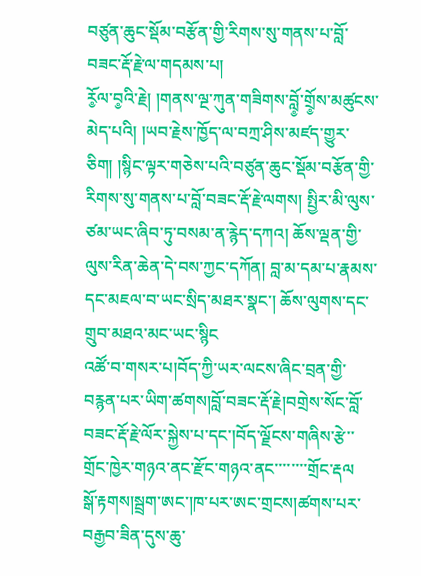བཙུན་ཆུང་སྡོམ་བརྩོན་གྱི་རིགས་སུ་གནས་པ་བློ་བཟང་རྡོ་རྗེ་ལ་གདམས་པ།
རོ༵ལ་བ༵འི་རྗེ། །གནས་ལྔ་ཀུན་གཟིགས་བློ༵་གྲོ༵ས་མཚུངས་མེད་པའི། །ཡབ་རྗེས་ཁྱོད་ལ་བཀྲ་ཤིས་མཛད་གྱུར་ཅིག། །སྙིང་ལྟར་གཅེས་པའི་བཙུན་ཆུང་སྡོམ་བརྩོན་གྱི་རིགས་སུ་གནས་པ་བློ་བཟང་རྡོ་རྗེ་ལགས། སྤྱིར་མི་ལུས་ཙམ་ཡང་ཞིབ་ཏུ་བསམ་ན་རྙེད་དཀའ། ཆོས་ལྡན་གྱི་ལུས་རིན་ཆེན་དེ་བས་ཀྱང་དཀོན། བླ་མ་དམ་པ་རྣམས་དང་མཇལ་བ་ཡང་སྲིད་མཐར་སྣང་། ཆོས་ལུགས་དང་གྲུབ་མཐའ་མང་ཡང་སྙིང
འཚོ་བ་གསར་པ།བོད་ཀྱི་ཡར་ལངས་ཞིང་བྲན་གྱི་བརྙན་པར་ཡིག་ཚགས།བློ་བཟང་རྡོ་རྗེ།བགྲེས་སོང་བློ་བཟང་རྡོ་རྗེ་ལོར་སྐྱེས་པ་དང་།བོད་ལྗོངས་གཞིས་རྩེ་་གྲོང་ཁྱེར་གཉའ་ནང་རྫོང་གཉའ་ནང་་་་་་་་གྲོང་རྡལ
སྒོ་རྟགས།སྦྲག་ཨང་།ཁ་པར་ཨང་གྲངས།ཚགས་པར་བརྒྱབ་ཟིན་དུས་ཆུ་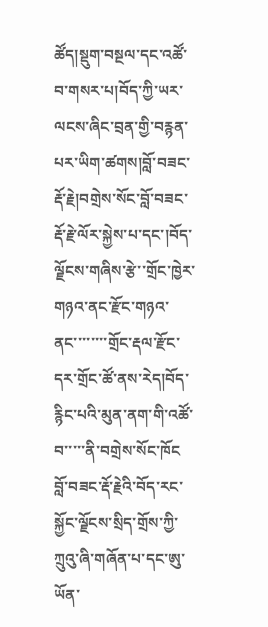ཚོད།སྡུག་བསྔལ་དང་འཚོ་བ་གསར་པ།བོད་ཀྱི་ཡར་ལངས་ཞིང་བྲན་གྱི་བརྙན་པར་ཡིག་ཚགས།བློ་བཟང་རྡོ་རྗེ།བགྲེས་སོང་བློ་བཟང་རྡོ་རྗེ་ལོར་སྐྱེས་པ་དང་།བོད་ལྗོངས་གཞིས་རྩེ་་གྲོང་ཁྱེར་གཉའ་ནང་རྫོང་གཉའ་ནང་་་་་་་་གྲོང་རྡལ་རྫོང་དར་གྲོང་ཚོ་ནས་རེད།བོད་རྙིང་པའི་མུན་ནག་གི་འཚོ་བ་་་་་ནི་བགྲེས་སོང་ཁོང
བློ་བཟང་རྡོ་རྗེའི་བོད་རང་སྐྱོང་ལྗོངས་སྲིད་གྲོས་ཀྱི་ཀྲུའུ་ཞི་གཞོན་པ་དང་ཨུ་ཡོན་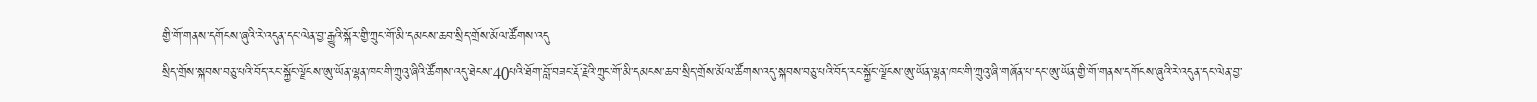གྱི་གོ་གནས་དགོངས་ཞུའི་རེ་འདུན་དང་ལེན་བྱ་རྒྱུའི་སྐོར་གྱི་ཀྲུང་གོ་མི་དམངས་ཆབ་སྲིད་གྲོས་མོལ་ཚོགས་འདུ
སྲིད་གྲོས་སྐབས་བཅུ་པའི་བོད་རང་སྐྱོང་ལྗོངས་ཨུ་ཡོན་ལྷན་ཁང་གི་ཀྲུའུ་ཞིའི་ཚོགས་འདུ་ཐེངས་40པའི་ཐོག་བློ་བཟང་རྡོ་རྗེའི་ཀྲུང་གོ་མི་དམངས་ཆབ་སྲིད་གྲོས་མོལ་ཚོགས་འདུ་སྐབས་བཅུ་པའི་བོད་རང་སྐྱོང་ལྗོངས་ཨུ་ཡོན་ལྷན་ཁང་གི་ཀྲུའུ་ཞི་གཞོན་པ་དང་ཨུ་ཡོན་གྱི་གོ་གནས་དགོངས་ཞུའི་རེ་འདུན་དང་ལེན་བྱ་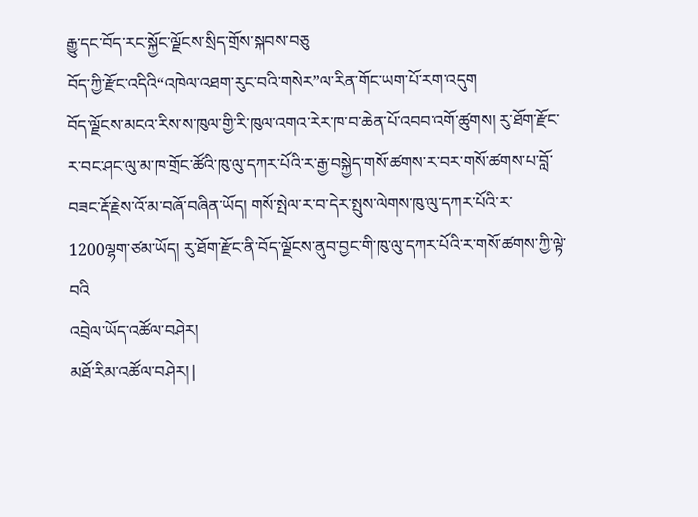རྒྱུ་དང་བོད་རང་སྐྱོང་ལྗོངས་སྲིད་གྲོས་སྐབས་བཅུ
བོད་ཀྱི་རྫོང་འདིའི“འཁེལ་འཐག་རུང་བའི་གསེར”ལ་རིན་གོང་ཡག་པོ་རག་འདུག
བོད་ལྗོངས་མངའ་རིས་ས་ཁུལ་གྱི་རི་ཁུལ་འགའ་རེར་ཁ་བ་ཆེན་པོ་འབབ་འགོ་ཚུགས། རུ་ཐོག་རྫོང་ར་བང་ཤང་ལུ་མ་ཁ་གྲོང་ཚོའི་ཁུ་ལུ་དཀར་པོའི་ར་རྒྱ་བསྐྱེད་གསོ་ཚགས་ར་བར་གསོ་ཚགས་པ་བློ་བཟང་རྡོ་རྗེས་འོ་མ་བཞོ་བཞིན་ཡོད། གསོ་སྤེལ་ར་བ་དེར་སྤུས་ལེགས་ཁུ་ལུ་དཀར་པོའི་ར་1200ལྷག་ཙམ་ཡོད། རུ་ཐོག་རྫོང་ནི་བོད་ལྗོངས་ནུབ་བྱང་གི་ཁུ་ལུ་དཀར་པོའི་ར་གསོ་ཚགས་ཀྱི་ལྟེ་བའི
འབྲེལ་ཡོད་འཚོལ་བཤེར།
མཐོ་རིམ་འཚོལ་བཤེར། |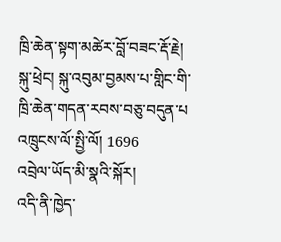ཁྲི་ཆེན་སྟག་མཚེར་བློ་བཟང་རྡོ་རྗེ།
སྐུ་ཕྲེང། སྐུ་འབུམ་བྱམས་པ་གླིང་གི་ཁྲི་ཆེན་གདན་རབས་བཅུ་བདུན་པ
འཁྲུངས་ལོ་སྤྱི་ལོ། 1696
འབྲེལ་ཡོད་མི་སྣའི་སྐོར།
འདི་ནི་ཁྱེད་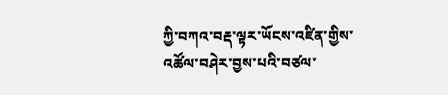ཀྱི་བཀའ་བརྡ་ལྟར་ཡོངས་འཛིན་གྱིས་འཚོལ་བཤེར་བྱས་པའི་བཙལ་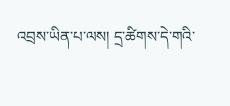འབྲས་ཡིན་པ་ལས། དྲ་ཚིགས་དེ་གའི་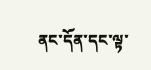ནང་དོན་དང་ལྟ་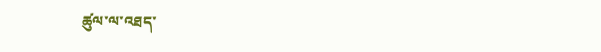ཚུལ་ལ་འཐད་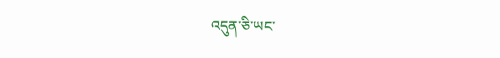འདུན་ཅི་ཡང་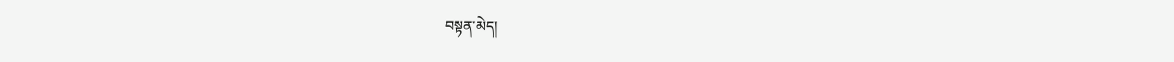བསྟན་མེད།